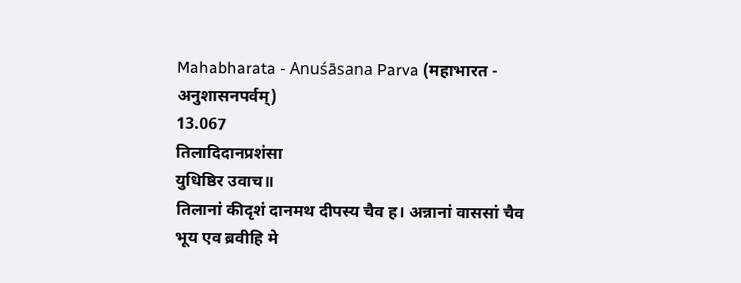Mahabharata - Anuśāsana Parva (महाभारत - अनुशासनपर्वम्)
13.067
तिलादिदानप्रशंसा
युधिष्ठिर उवाच॥
तिलानां कीदृशं दानमथ दीपस्य चैव ह। अन्नानां वाससां चैव भूय एव ब्रवीहि मे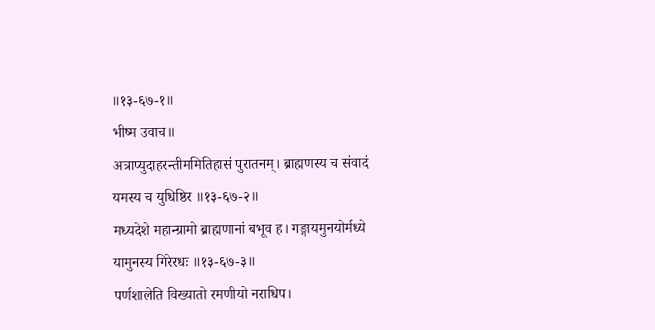॥१३-६७-१॥
भीष्म उवाच॥
अत्राप्युदाहरन्तीममितिहासं पुरातनम्। ब्राह्मणस्य च संवादं यमस्य च युधिष्ठिर ॥१३-६७-२॥
मध्यदेशे महान्ग्रामो ब्राह्मणानां बभूव ह। गङ्गायमुनयोर्मध्ये यामुनस्य गिरेरधः ॥१३-६७-३॥
पर्णशालेति विख्यातो रमणीयो नराधिप।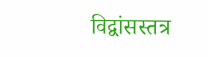विद्वांसस्तत्र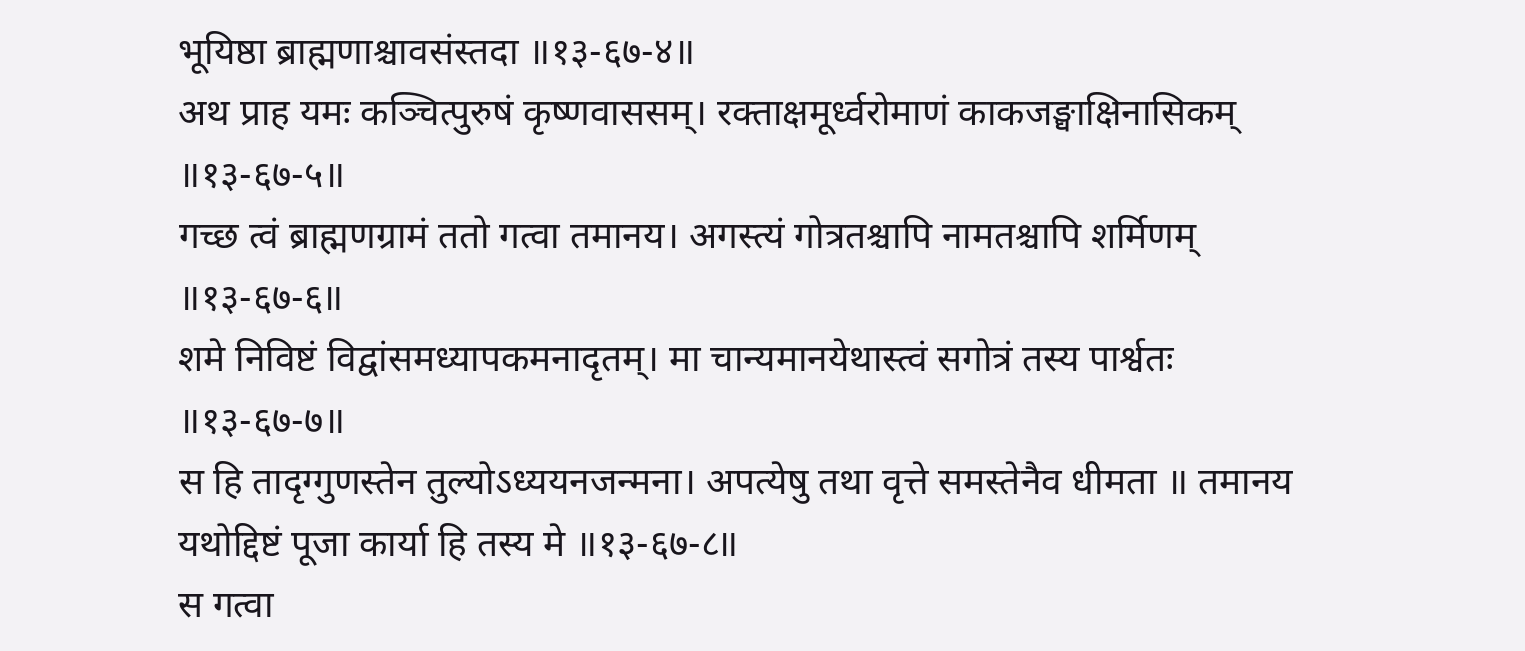भूयिष्ठा ब्राह्मणाश्चावसंस्तदा ॥१३-६७-४॥
अथ प्राह यमः कञ्चित्पुरुषं कृष्णवाससम्। रक्ताक्षमूर्ध्वरोमाणं काकजङ्घाक्षिनासिकम् ॥१३-६७-५॥
गच्छ त्वं ब्राह्मणग्रामं ततो गत्वा तमानय। अगस्त्यं गोत्रतश्चापि नामतश्चापि शर्मिणम् ॥१३-६७-६॥
शमे निविष्टं विद्वांसमध्यापकमनादृतम्। मा चान्यमानयेथास्त्वं सगोत्रं तस्य पार्श्वतः ॥१३-६७-७॥
स हि तादृग्गुणस्तेन तुल्योऽध्ययनजन्मना। अपत्येषु तथा वृत्ते समस्तेनैव धीमता ॥ तमानय यथोद्दिष्टं पूजा कार्या हि तस्य मे ॥१३-६७-८॥
स गत्वा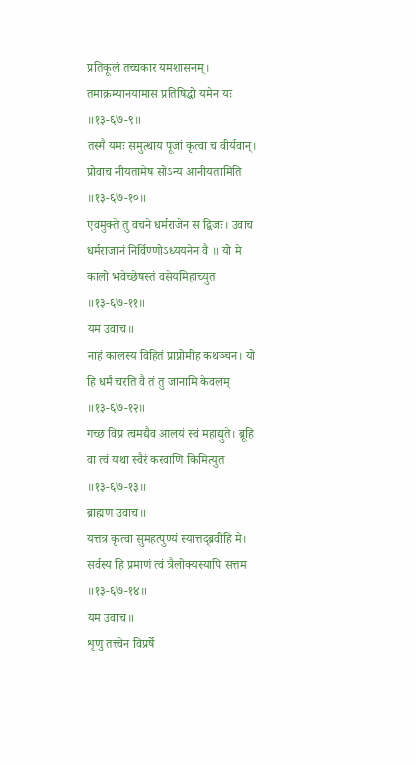प्रतिकूलं तच्चकार यमशासनम्। तमाक्रम्यानयामास प्रतिषिद्धो यमेन यः ॥१३-६७-९॥
तस्मै यमः समुत्थाय पूजां कृत्वा च वीर्यवान्। प्रोवाच नीयतामेष सोऽन्य आनीयतामिति ॥१३-६७-१०॥
एवमुक्ते तु वचने धर्मराजेन स द्विजः। उवाच धर्मराजानं निर्विण्णोऽध्ययनेन वै ॥ यो मे कालो भवेच्छेषस्तं वसेयमिहाच्युत ॥१३-६७-११॥
यम उवाच॥
नाहं कालस्य विहितं प्राप्नोमीह कथञ्चन। यो हि धर्मं चरति वै तं तु जानामि केवलम् ॥१३-६७-१२॥
गच्छ विप्र त्वमद्यैव आलयं स्वं महाद्युते। ब्रूहि वा त्वं यथा स्वैरं करवाणि किमित्युत ॥१३-६७-१३॥
ब्राह्मण उवाच॥
यत्तत्र कृत्वा सुमहत्पुण्यं स्यात्तद्ब्रवीहि मे। सर्वस्य हि प्रमाणं त्वं त्रैलोक्यस्यापि सत्तम ॥१३-६७-१४॥
यम उवाच॥
शृणु तत्त्वेन विप्रर्षे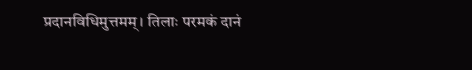प्रदानविधिमुत्तमम्। तिलाः परमकं दानं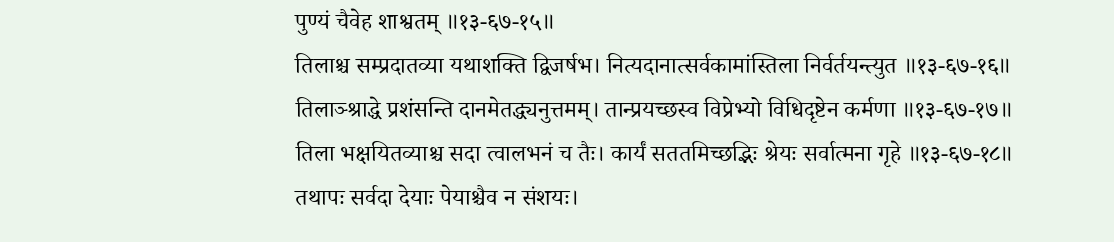पुण्यं चैवेह शाश्वतम् ॥१३-६७-१५॥
तिलाश्च सम्प्रदातव्या यथाशक्ति द्विजर्षभ। नित्यदानात्सर्वकामांस्तिला निर्वर्तयन्त्युत ॥१३-६७-१६॥
तिलाञ्श्राद्धे प्रशंसन्ति दानमेतद्ध्यनुत्तमम्। तान्प्रयच्छस्व विप्रेभ्यो विधिदृष्टेन कर्मणा ॥१३-६७-१७॥
तिला भक्षयितव्याश्च सदा त्वालभनं च तैः। कार्यं सततमिच्छद्भिः श्रेयः सर्वात्मना गृहे ॥१३-६७-१८॥
तथापः सर्वदा देयाः पेयाश्चैव न संशयः।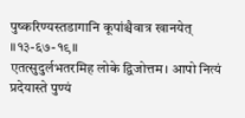पुष्करिण्यस्तडागानि कूपांश्चैवात्र खानयेत् ॥१३-६७-१९॥
एतत्सुदुर्लभतरमिह लोके द्विजोत्तम। आपो नित्यं प्रदेयास्ते पुण्यं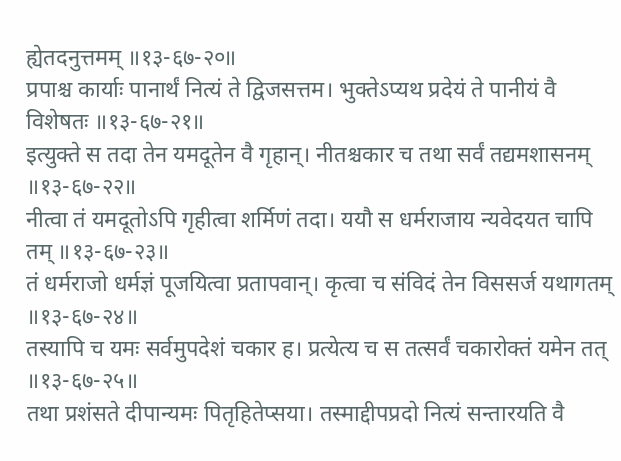ह्येतदनुत्तमम् ॥१३-६७-२०॥
प्रपाश्च कार्याः पानार्थं नित्यं ते द्विजसत्तम। भुक्तेऽप्यथ प्रदेयं ते पानीयं वै विशेषतः ॥१३-६७-२१॥
इत्युक्ते स तदा तेन यमदूतेन वै गृहान्। नीतश्चकार च तथा सर्वं तद्यमशासनम् ॥१३-६७-२२॥
नीत्वा तं यमदूतोऽपि गृहीत्वा शर्मिणं तदा। ययौ स धर्मराजाय न्यवेदयत चापि तम् ॥१३-६७-२३॥
तं धर्मराजो धर्मज्ञं पूजयित्वा प्रतापवान्। कृत्वा च संविदं तेन विससर्ज यथागतम् ॥१३-६७-२४॥
तस्यापि च यमः सर्वमुपदेशं चकार ह। प्रत्येत्य च स तत्सर्वं चकारोक्तं यमेन तत् ॥१३-६७-२५॥
तथा प्रशंसते दीपान्यमः पितृहितेप्सया। तस्माद्दीपप्रदो नित्यं सन्तारयति वै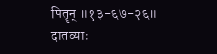पितॄन् ॥१३-६७-२६॥
दातव्याः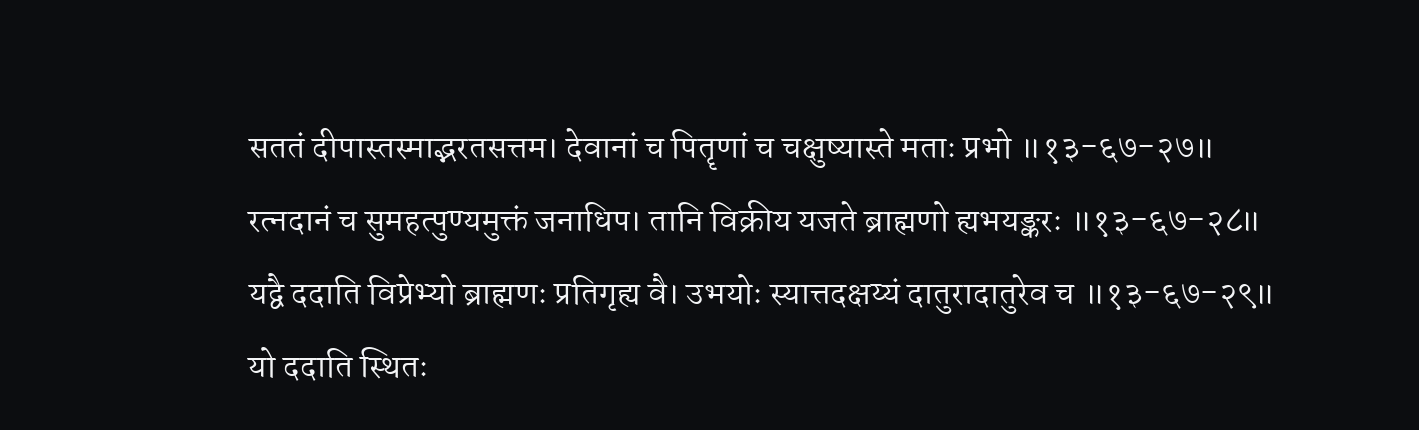सततं दीपास्तस्माद्भरतसत्तम। देवानां च पितॄणां च चक्षुष्यास्ते मताः प्रभो ॥१३-६७-२७॥
रत्नदानं च सुमहत्पुण्यमुक्तं जनाधिप। तानि विक्रीय यजते ब्राह्मणो ह्यभयङ्करः ॥१३-६७-२८॥
यद्वै ददाति विप्रेभ्यो ब्राह्मणः प्रतिगृह्य वै। उभयोः स्यात्तदक्षय्यं दातुरादातुरेव च ॥१३-६७-२९॥
यो ददाति स्थितः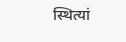स्थित्यां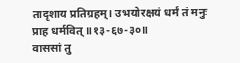तादृशाय प्रतिग्रहम्। उभयोरक्षयं धर्मं तं मनुः प्राह धर्मवित् ॥१३-६७-३०॥
वाससां तु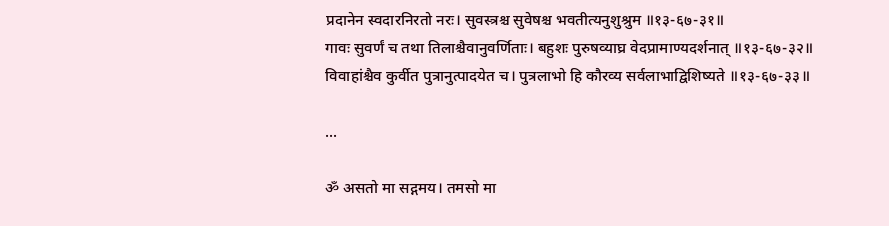प्रदानेन स्वदारनिरतो नरः। सुवस्त्रश्च सुवेषश्च भवतीत्यनुशुश्रुम ॥१३-६७-३१॥
गावः सुवर्णं च तथा तिलाश्चैवानुवर्णिताः। बहुशः पुरुषव्याघ्र वेदप्रामाण्यदर्शनात् ॥१३-६७-३२॥
विवाहांश्चैव कुर्वीत पुत्रानुत्पादयेत च। पुत्रलाभो हि कौरव्य सर्वलाभाद्विशिष्यते ॥१३-६७-३३॥

...

ॐ असतो मा सद्गमय। तमसो मा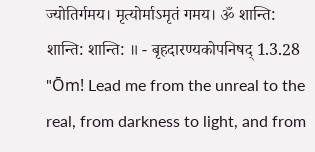ज्योतिर्गमय। मृत्योर्माऽमृतं गमय। ॐ शान्ति: शान्ति: शान्ति: ॥ - बृहदारण्यकोपनिषद् 1.3.28
"Ōm! Lead me from the unreal to the real, from darkness to light, and from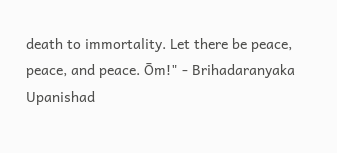death to immortality. Let there be peace, peace, and peace. Ōm!" - Brihadaranyaka Upanishad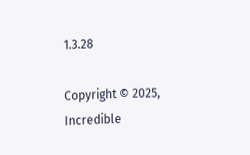1.3.28

Copyright © 2025, Incredible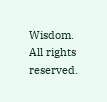Wisdom.
All rights reserved.